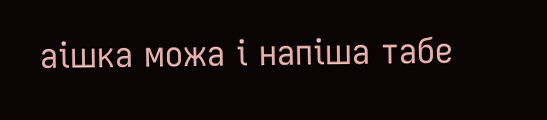аішка можа і напіша табе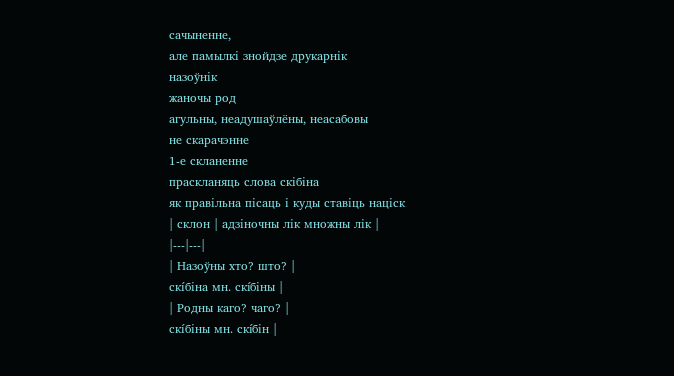сачыненне,
але памылкі знойдзе друкарнік
назоўнік
жаночы род
агульны, неадушаўлёны, неасабовы
не скарачэнне
1-е скланенне
праскланяць слова скібіна
як правільна пісаць і куды ставіць націск
| склон | адзіночны лік множны лік |
|---|---|
| Назоўны хто? што? |
скі́біна мн. скі́біны |
| Родны каго? чаго? |
скі́біны мн. скі́бін |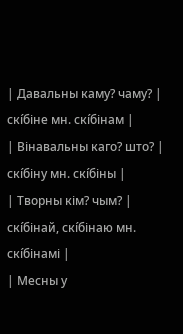| Давальны каму? чаму? |
скі́біне мн. скі́бінам |
| Вінавальны каго? што? |
скі́біну мн. скі́біны |
| Творны кім? чым? |
скі́бінай, скі́бінаю мн. скі́бінамі |
| Месны у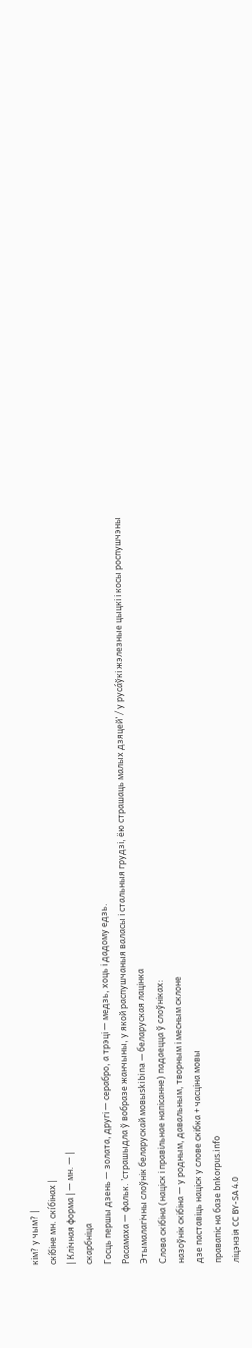кім? у чым? |
скі́біне мн. скі́бінах |
| Клічная форма | — мн. — |
скарбніца
Госць першы дзень — золата, другі — серабро, а трэці — медзь, хоць і дадому едзь.
Расамаха — фальк. ’страшыдла ў вобразе жанчыны, у якой распушчаныя валасы і стальныя грудзі, ёю страшаць малых дзяцей’ / у руса́ўкі жэлезные цыцкі і косы роспушчэны
Этымалагічны слоўнік беларускай мовыskibina — беларуская лацінка
Слова скібіна (націск і правільнае напісанне) падаецца ў слоўніках:
назоўнік скібіна — у родным, давальным, творным і месным склоне
дзе паставіць націск у слове скібка + часціна мовы
правапіс на базе bnkorpus.info
ліцэнзія CC BY-SA 4.0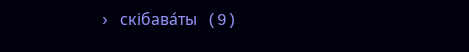› скібава́ты (9)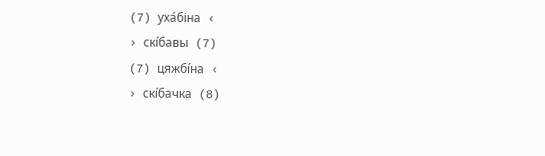(7) уха́біна ‹
› скі́бавы (7)
(7) цяжбі́на ‹
› скі́бачка (8)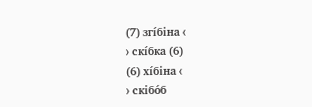(7) згі́біна ‹
› скі́бка (6)
(6) хі́біна ‹
› скібо́б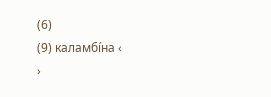(6)
(9) каламбі́на ‹
›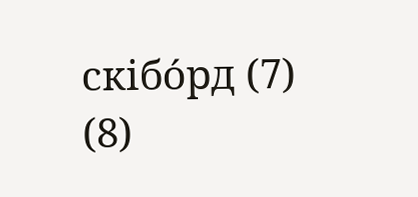скібо́рд (7)
(8)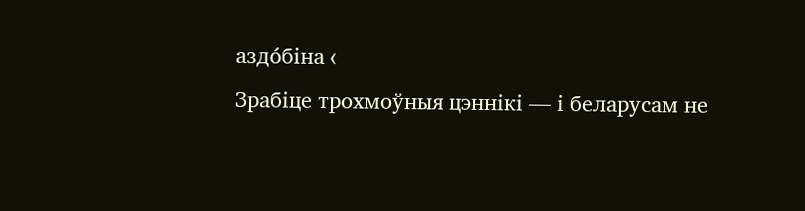аздо́біна ‹
Зрабіце трохмоўныя цэннікі — і беларусам не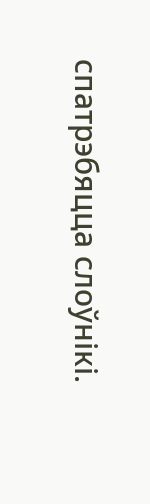спатрэбяцца слоўнікі.